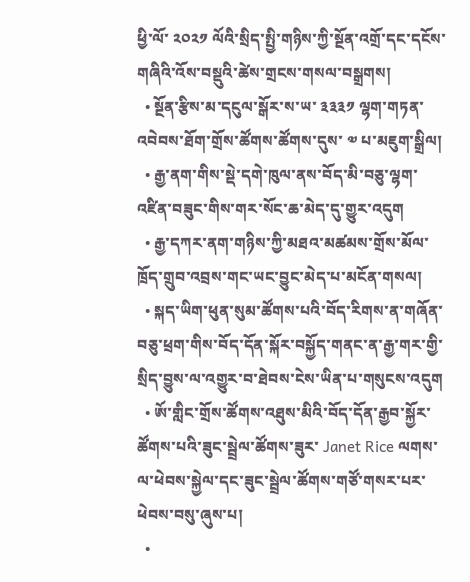ཕྱི་ལོ་ ༢༠༢༡ ལོའི་སྲིད་སྤྱི་གཉིས་ཀྱི་སྔོན་འགྲོ་དང་དངོས་གཞིའི་འོས་བསྡུའི་ཚེས་གྲངས་གསལ་བསྒྲགས།
  • སྔོན་རྩིས་མ་དངུལ་སྒོར་ས་ཡ་ ༣༣༣༡ ལྷག་གཏན་འབེབས་ཐོག་གྲོས་ཚོགས་ཚོགས་དུས་ ༧ པ་མཇུག་སྒྲིལ།
  • རྒྱ་ནག་གིས་སྡེ་དགེ་ཁུལ་ནས་བོད་མི་བཅུ་ལྷག་འཛིན་བཟུང་གིས་གར་སོང་ཆ་མེད་དུ་གྱུར་འདུག
  • རྒྱ་དཀར་ནག་གཉིས་ཀྱི་མཐའ་མཚམས་གྲོས་མོལ་ཁྲོད་གྲུབ་འབྲས་གང་ཡང་བྱུང་མེད་པ་མངོན་གསལ།
  • སྐད་ཡིག་ཕུན་སུམ་ཚོགས་པའི་བོད་རིགས་ན་གཞོན་བཅུ་ཕྲག་གིས་བོད་དོན་སྐོར་བསྐྱོད་གནང་ན་རྒྱ་གར་གྱི་སྲིད་བྱུས་ལ་འགྱུར་བ་ཐེབས་ངེས་ཡིན་པ་གསུངས་འདུག
  • ཨོ་གླིང་གྲོས་ཚོགས་འཐུས་མིའི་བོད་དོན་རྒྱབ་སྐྱོར་ཚོགས་པའི་ཟུང་སྦྲེལ་ཚོགས་ཟུར་ Janet Rice ལགས་ལ་ཕེབས་སྐྱེལ་དང་ཟུང་སྦྲེལ་ཚོགས་གཙོ་གསར་པར་ཕེབས་བསུ་ཞུས་པ།
  •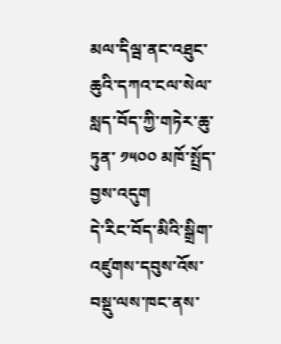མལ་དིལྦ་ནང་འཐུང་ཆུའི་དཀའ་ངལ་སེལ་སླད་བོད་ཀྱི་གཏེར་ཆུ་ཏུན་ ༡༥༠༠ མཁོ་སྤྲོད་བྱས་འདུག
དེ་རིང་བོད་མིའི་སྒྲིག་འཛུགས་དབུས་འོས་བསྡུ་ལས་ཁང་ནས་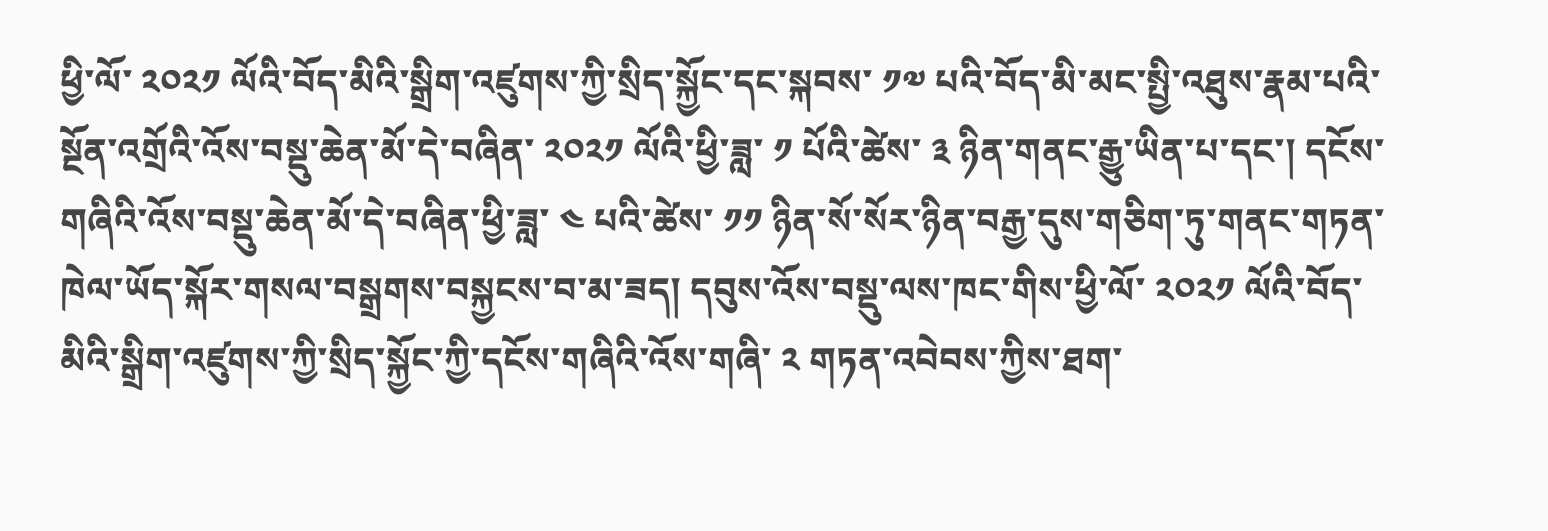ཕྱི་ལོ་ ༢༠༢༡ ལོའི་བོད་མིའི་སྒྲིག་འཛུགས་ཀྱི་སྲིད་སྐྱོང་དང་སྐབས་ ༡༧ པའི་བོད་མི་མང་སྤྱི་འཐུས་རྣམ་པའི་སྔོན་འགྲོའི་འོས་བསྡུ་ཆེན་མོ་དེ་བཞིན་ ༢༠༢༡ ལོའི་ཕྱི་ཟླ་ ༡ པོའི་ཚེས་ ༣ ཉིན་གནང་རྒྱུ་ཡིན་པ་དང་། དངོས་གཞིའི་འོས་བསྡུ་ཆེན་མོ་དེ་བཞིན་ཕྱི་ཟླ་ ༤ པའི་ཚེས་ ༡༡ ཉིན་སོ་སོར་ཉིན་བརྒྱ་དུས་གཅིག་ཏུ་གནང་གཏན་ཁེལ་ཡོད་སྐོར་གསལ་བསྒྲགས་བསྐྱངས་བ་མ་ཟད། དབུས་འོས་བསྡུ་ལས་ཁང་གིས་ཕྱི་ལོ་ ༢༠༢༡ ལོའི་བོད་མིའི་སྒྲིག་འཛུགས་ཀྱི་སྲིད་སྐྱོང་ཀྱི་དངོས་གཞིའི་འོས་གཞི་ ༢ གཏན་འབེབས་ཀྱིས་ཐག་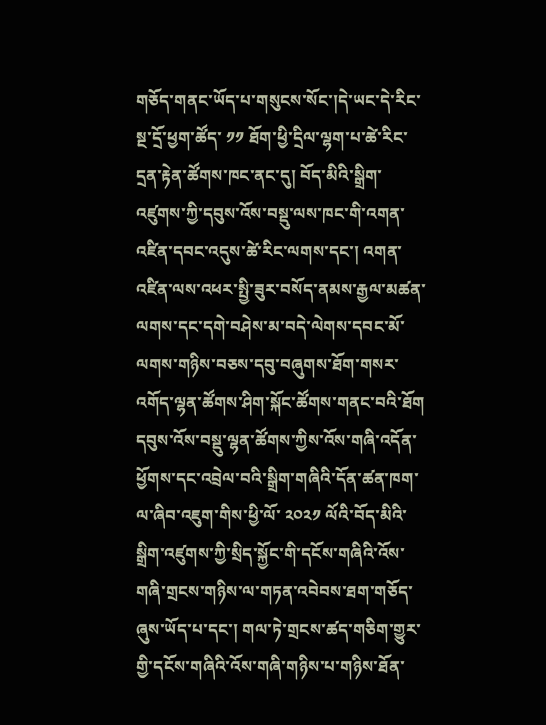གཅོད་གནང་ཡོད་པ་གསུངས་སོང་།དེ་ཡང་དེ་རིང་སྔ་དྲོ་ཕྱག་ཚོད་ ༡༡ ཐོག་ཕྱི་དྲིལ་ལྷག་པ་ཚེ་རིང་དྲན་རྟེན་ཚོགས་ཁང་ནང་དུ། བོད་མིའི་སྒྲིག་འཛུགས་ཀྱི་དབུས་འོས་བསྡུ་ལས་ཁང་གི་འགན་འཛིན་དབང་འདུས་ཚེ་རིང་ལགས་དང་། འགན་འཛིན་ལས་འཕར་སྤྱི་ཟུར་བསོད་ནམས་རྒྱལ་མཚན་ལགས་དང་དགེ་བཤེས་མ་བདེ་ལེགས་དབང་མོ་ལགས་གཉིས་བཅས་དབུ་བཞུགས་ཐོག་གསར་འགོད་ལྷན་ཚོགས་ཤིག་སྐོང་ཚོགས་གནང་བའི་ཐོག དབུས་འོས་བསྡུ་ལྷན་ཚོགས་ཀྱིས་འོས་གཞི་འདོན་ཕྱོགས་དང་འབྲེལ་བའི་སྒྲིག་གཞིའི་དོན་ཚན་ཁག་ལ་ཞིབ་འཇུག་གིས་ཕྱི་ལོ་ ༢༠༢༡ ལོའི་བོད་མིའི་སྒྲིག་འཛུགས་ཀྱི་སྲིད་སྐྱོང་གི་དངོས་གཞིའི་འོས་གཞི་གྲངས་གཉིས་ལ་གཏན་འབེབས་ཐག་གཅོད་ཞུས་ཡོད་པ་དང་། གལ་ཏེ་གྲངས་ཚད་གཅིག་གྱུར་གྱི་དངོས་གཞིའི་འོས་གཞི་གཉིས་པ་གཉིས་ཐོན་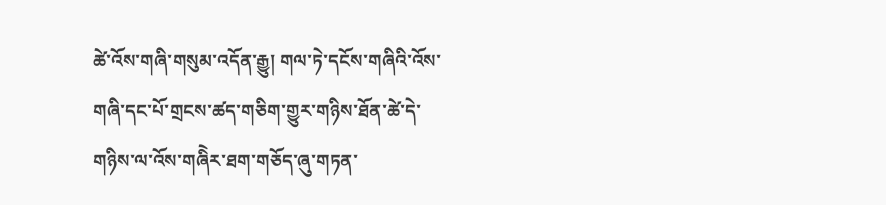ཚེ་འོས་གཞི་གསུམ་འདོན་རྒྱུ། གལ་ཏེ་དངོས་གཞིའི་འོས་གཞི་དང་པོ་གྲངས་ཚད་གཅིག་གྱུར་གཉིས་ཐོན་ཚེ་དེ་གཉིས་ལ་འོས་གཞིེར་ཐག་གཅོད་ཞུ་གཏན་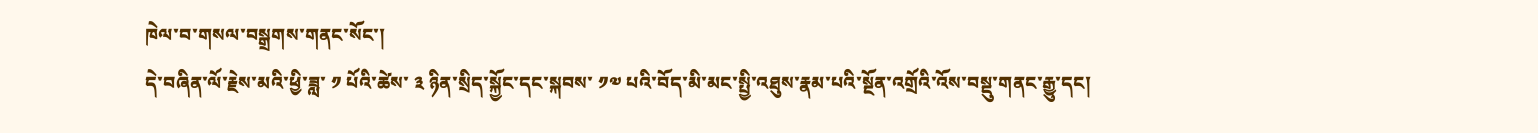ཁེལ་བ་གསལ་བསྒྲགས་གནང་སོང་།
དེ་བཞིན་ལོ་རྗེས་མའི་ཕྱི་ཟླ་ ༡ པོའི་ཚེས་ ༣ ཉིན་སྲིད་སྐྱོང་དང་སྐབས་ ༡༧ པའི་བོད་མི་མང་སྤྱི་འཐུས་རྣམ་པའི་སྔོན་འགྲོའི་འོས་བསྡུ་གནང་རྒྱུ་དང།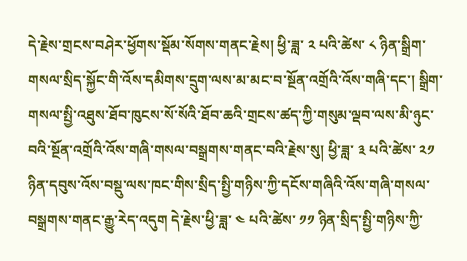དེ་རྗེས་གྲངས་བཤེར་ཕྱོགས་སྡོམ་སོགས་གནང་རྗེས། ཕྱི་ཟླ་ ༢ པའི་ཚེས་ ༨ ཉིན་སྒྲིག་གསལ་སྲིད་སྐྱོང་གི་འོས་དམིགས་དྲུག་ལས་མ་མང་བ་སྔོན་འགྲོའི་འོས་གཞི་དང་། སྒྲིག་གསལ་སྤྱི་འཐུས་ཐོབ་ཁུངས་སོ་སོའི་ཐོབ་ཆའི་གྲངས་ཚད་ཀྱི་གསུམ་ལྡབ་ལས་མི་ཉུང་བའི་སྔོན་འགྲོའི་འོས་གཞི་གསལ་བསྒྲགས་གནང་བའི་རྗེས་སུ། ཕྱི་ཟླ་ ༣ པའི་ཚེས་ ༢༡ ཉིན་དབུས་འོས་བསྡུ་ལས་ཁང་གིས་སྲིད་སྤྱི་གཉིས་ཀྱི་དངོས་གཞིའི་འོས་གཞི་གསལ་བསྒྲགས་གནང་རྒྱུ་རེད་འདུག དེ་རྗེས་ཕྱི་ཟླ་ ༤ པའི་ཚེས་ ༡༡ ཉིན་སྲིད་སྤྱི་གཉིས་ཀྱི་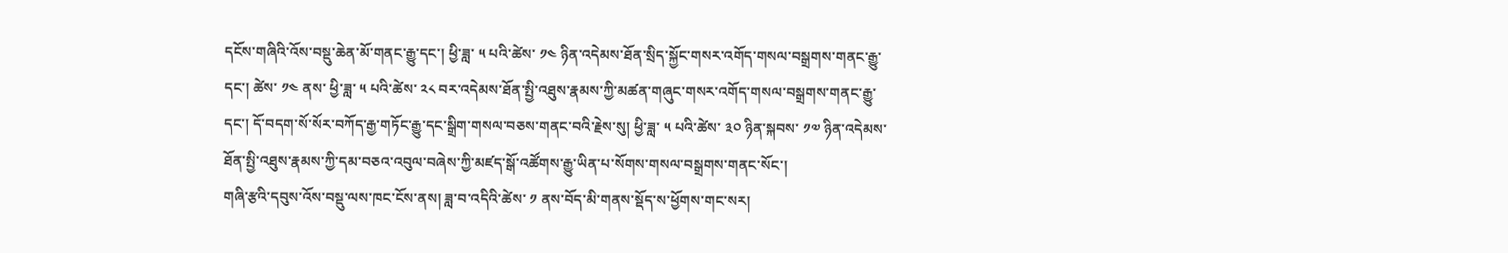དངོས་གཞིའི་འོས་བསྡུ་ཆེན་མོ་གནང་རྒྱུ་དང་། ཕྱི་ཟླ་ ༥ པའི་ཚེས་ ༡༤ ཉིན་འདེམས་ཐོན་སྲིད་སྐྱོང་གསར་འགོད་གསལ་བསྒྲགས་གནང་རྒྱུ་དང་། ཚེས་ ༡༤ ནས་ ཕྱི་ཟླ་ ༥ པའི་ཚེས་ ༢༨ བར་འདེམས་ཐོན་སྤྱི་འཐུས་རྣམས་ཀྱི་མཚན་གཞུང་གསར་འགོད་གསལ་བསྒྲགས་གནང་རྒྱུ་དང་། དོ་བདག་སོ་སོར་བཀོད་རྒྱ་གཏོང་རྒྱུ་དང་སྒྲིག་གསལ་བཅས་གནང་བའི་རྗེས་སུ། ཕྱི་ཟླ་ ༥ པའི་ཚེས་ ༣༠ ཉིན་སྐབས་ ༡༧ ཉིན་འདེམས་ཐོན་སྤྱི་འཐུས་རྣམས་ཀྱི་དམ་བཅའ་འབུལ་བཞེས་ཀྱི་མཛད་སྒོ་འཚོགས་རྒྱུ་ཡིན་པ་སོགས་གསལ་བསྒྲགས་གནང་སོང་།
གཞི་རྩའི་དབུས་འོས་བསྡུ་ལས་ཁང་ངོས་ནས། ཟླ་བ་འདིའི་ཚེས་ ༡ ནས་བོད་མི་གནས་སྡོད་ས་ཕྱོགས་གང་སར།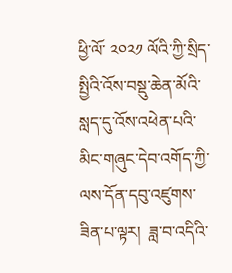ཕྱི་ལོ་ ༢༠༢༡ ལོའི་ཀྱི་སྲིད་སྤྱིའི་འོས་བསྡུ་ཆེན་མོའི་སླད་དུ་འོས་འཕེན་པའི་མིང་གཞུང་དེབ་འགོད་ཀྱི་ལས་དོན་དབུ་འཛུགས་ཟིན་པ་ལྟར།  ཟླ་བ་འདིའི་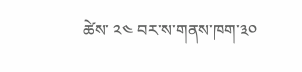ཚེས་ ༢༤ བར་ས་གནས་ཁག་༣༠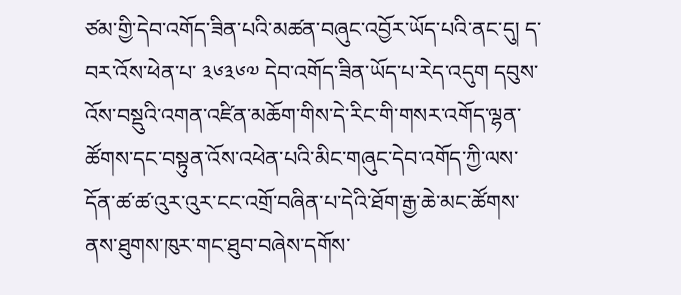ཙམ་གྱི་དེབ་འགོད་ཟིན་པའི་མཚན་བཞུང་འབྱོར་ཡོད་པའི་ནང་དུ། ད་བར་འོས་ཕེན་པ་ ༣༦༣༦༧ དེབ་འགོད་ཟིན་ཡོད་པ་རེད་འདུག དབུས་འོས་བསྡུའི་འགན་འཛིན་མཆོག་གིས་དེ་རིང་གི་གསར་འགོད་ལྷན་ཚོགས་དང་བསྟུན་འོས་འཕེན་པའི་མིང་གཞུང་དེབ་འགོད་ཀྱི་ལས་དོན་ཚ་ཚ་འུར་འུར་ངང་འགྲོ་བཞིན་པ་དེའི་ཐོག་རྒྱ་ཆེ་མང་ཚོགས་ནས་ཐུགས་ཁུར་གང་ཐུབ་བཞེས་དགོས་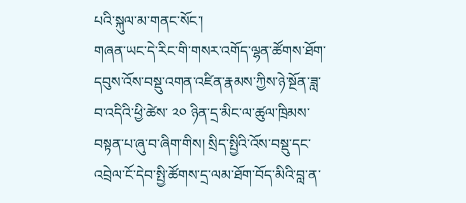པའི་སྐུལ་མ་གནང་སོང་།
གཞན་ཡང་དེ་རིང་གི་གསར་འགོད་ལྷན་ཚོགས་ཐོག་དབུས་འོས་བསྡུ་འགན་འཛིན་རྣམས་ཀྱིས་ཉེ་སྔོན་ཟླ་བ་འདིའི་ཕྱི་ཚེས་ ༢༠ ཉིན་དྲ་མིང་ལ་ཚུལ་ཁྲིམས་བསྟན་པ་ཞུ་བ་ཞིག་གིས། སྲིད་སྤྱིའི་འོས་བསྡུ་དང་འབྲེལ་ངོ་དེབ་སྤྱི་ཚོགས་དྲ་ལམ་ཐོག་བོད་མིའི་བླ་ན་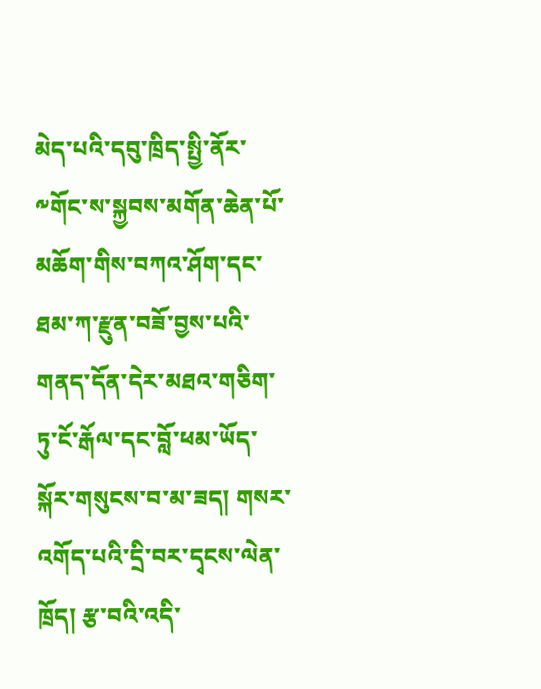མེད་པའི་དབུ་ཁྲིད་སྤྱི་ནོར་༸གོང་ས་སྐྱབས་མགོན་ཆེན་པོ་མཆོག་གིས་བཀའ་ཤོག་དང་ཐམ་ཀ་རྫུན་བཟོ་བྱས་པའི་གནད་དོན་དེར་མཐའ་གཅིག་ཏུ་ངོ་རྒོལ་དང་བློ་ཕམ་ཡོད་སྐོར་གསུངས་བ་མ་ཟད། གསར་འགོད་པའི་དྲི་བར་དྭངས་ལེན་ཁྲོད། རྩ་བའི་འདི་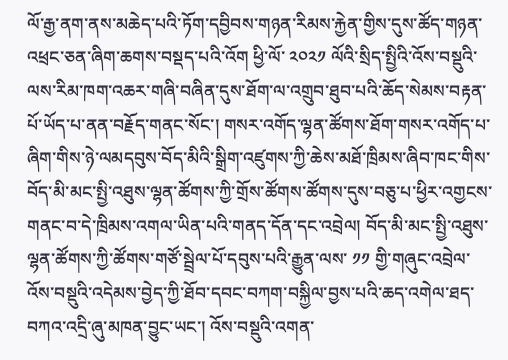ལོ་རྒྱ་ནག་ནས་མཆེད་པའི་ཏོག་དབྱིབས་གཉན་རིམས་རྐྱེན་གྱིས་དུས་ཚོད་གཉན་འཕྲང་ཅན་ཞིག་ཆགས་བསྡད་པའི་འོག ཕྱི་ལོ་ ༢༠༢༡ ལོའི་སྲིད་སྤྱིའི་འོས་བསྡུའི་ལས་རིམ་ཁག་འཆར་གཞི་བཞིན་དུས་ཐོག་ལ་འགྲུབ་ཐུབ་པའི་ཆོད་སེམས་བརྟན་པོ་ཡོད་པ་ནན་བརྗོད་གནང་སོང་། གསར་འགོད་ལྷན་ཚོགས་ཐོག་གསར་འགོད་པ་ཞིག་གིས་ཉེ་ལམདབུས་བོད་མིའི་སྒྲིག་འཛུགས་ཀྱི་ཆེས་མཐོ་ཁྲིམས་ཞིབ་ཁང་གིས་བོད་མི་མང་སྤྱི་འཐུས་ལྷན་ཚོགས་ཀྱི་གྲོས་ཚོགས་ཚོགས་དུས་བཅུ་པ་ཕྱིར་འགྱངས་གནང་བ་དེ་ཁྲིམས་འགལ་ཡིན་པའི་གནད་དོན་དང་འབྲེལ། བོད་མི་མང་སྤྱི་འཐུས་ལྷན་ཚོགས་ཀྱི་ཚོགས་གཙོ་སྦྲེལ་པོ་དབུས་པའི་རྒྱུན་ལས་ ༡༡ གྱི་གཞུང་འབྲེལ་འོས་བསྡུའི་འདེམས་བྱེད་ཀྱི་ཐོབ་དབང་བཀག་བསྐྱིལ་བྱས་པའི་ཆད་འགེལ་ཐད་བཀའ་འདྲི་ཞུ་མཁན་བྱུང་ཡང་། འོས་བསྡུའི་འགན་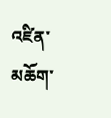འཛིན་མཆོག་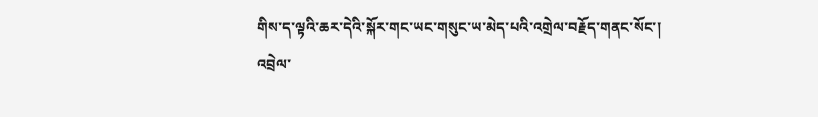གིས་ད་ལྟའི་ཆར་དེའི་སྐོར་གང་ཡང་གསུང་ཡ་མེད་པའི་འགྲེལ་བརྗོད་གནང་སོང་།
འབྲེལ་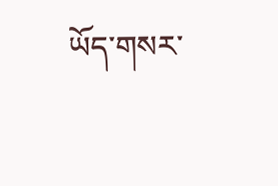ཡོད་གསར་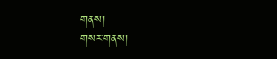གནས།
གསར་གནས།